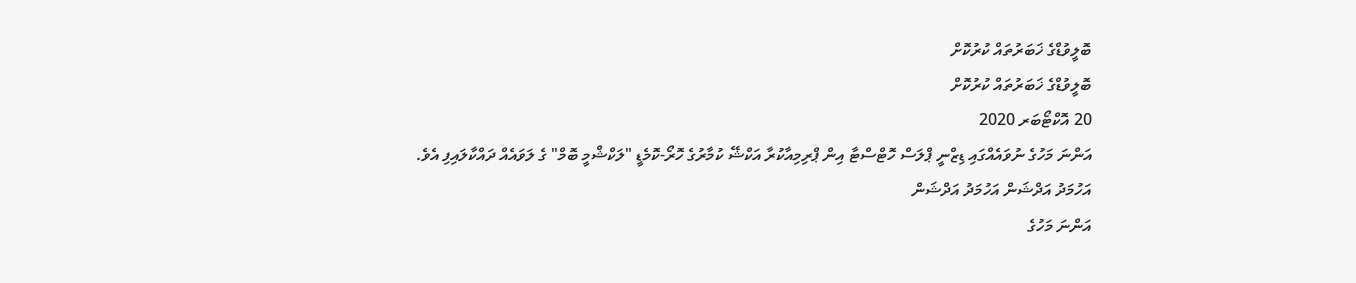ބޮލީވުޑްގެ ޚަބަރުތައް ކުރުކޮށް
ބޮލީވުޑްގެ ޚަބަރުތައް ކުރުކޮށް
20 އޮކްޓޯބަރ 2020
އަންނަ މަހުގެ ނުވައެއްގައި ޑިޒްނީ ޕްލަސް ހޮޓްސްޓާ އިން ޕްރިމިއާކުރާ އަކްޝޭ ކުމާރުގެ ހޮރޯ-ކޮމެޑީ "ލަކްޝްމީ ބޮމް" ގެ ލަވައެއް ދައްކާލައިފި އެވެ.
އަހުމަދު އަދްޝަން އަހުމަދު އަދްޝަން
އަންނަ މަހުގެ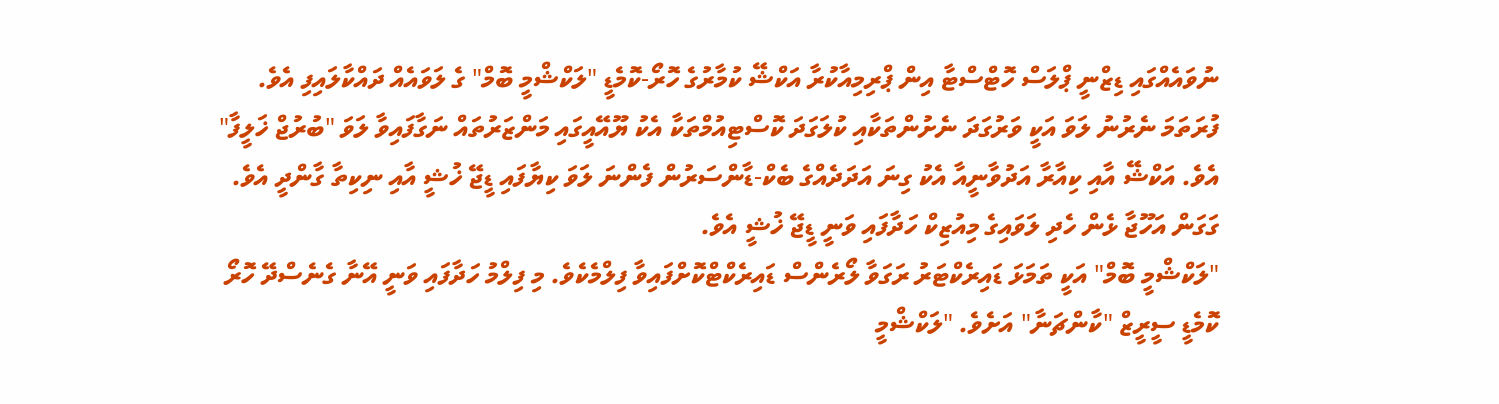ނުވައެއްގައި ޑިޒްނީ ޕްލަސް ހޮޓްސްޓާ އިން ޕްރިމިއާކުރާ އަކްޝޭ ކުމާރުގެ ހޮރޯ-ކޮމެޑީ "ލަކްޝްމީ ބޮމް" ގެ ލަވައެއް ދައްކާލައިފި އެވެ.
ފުރަތަމަ ނެރުނު ލަވަ އަކީ ވަރުގަދަ ނެށުންތަކާއި ކުލަގަދަ ކޮސްޓިއުމްތަކާ އެކު ޔޫއޭއީގައި މަންޒަރުތައް ނަގާފައިވާ ލަވަ "ބުރުޖް ޚަލީފާ" އެވެ. އަކްޝޭ އާއި ކިއާރާ އަދުވާނީއާ އެކު ގިނަ އަދަދެއްގެ ބެކް-ޑާންސަރުން ފެންނަ ލަވަ ކިޔާފައި ޑީޖޭ ޚުޝީ އާއި ނިކިތާ ގާންދީ އެވެ. ގަގަން އަހޫޖާ ޅެން ހެދި ލަވައިގެ މިއުޒިކް ހަދާފައި ވަނީ ޑީޖޭ ޚުޝީ އެވެ.
"ލަކްޝްމީ ބޮމް" އަކީ ތަމަޅަ ޑައިރެކްޓަރު ރަގަވާ ލޯރެންސް ޑައިރެކްޓްކޮށްފައިވާ ފިލްމެކެވެ. މި ފިލްމު ހަދާފައި ވަނީ އޭނާ ގެނެސްދޭ ހޮރޯ ކޮމެޑީ ސީރީޒް "ކާންޗަނާ" އަށެވެ. "ލަކްޝްމީ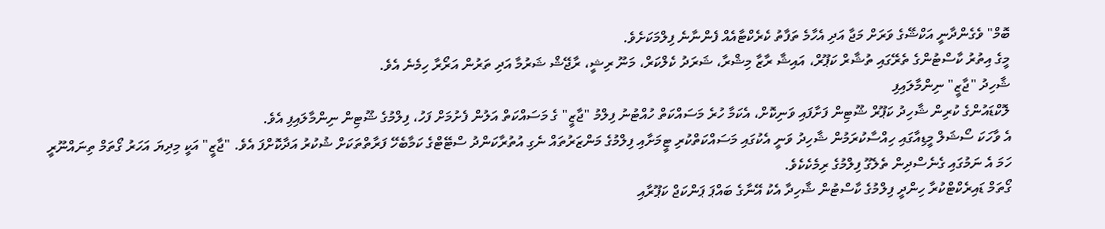ބޮމް" ވެގެންދާނީ އަކްޝޭގެ ވަރަށް މަޖާ އަދި އެހާމެ ތަފާތު ކެރެކްޓާއެއް ފެންނާނެ ފިލްމަކަށެވެ.
މީގެ އިތުރު ކާސްޓުންގެ ތެރޭގައި ތުޝާރް ކަޕޫރް، އައިޝާ ރާޒާ މިޝްރާ، ޝަރަދު ކެލްކަރް، މަނޫ ރިޝީ، ރާޖޭޝް ޝަރުމާ އަދި ތަރުން އަރޯރާ ހިމެނެ އެވެ.
ޝާހިދު "ޖާޒީ" ނިންމާލައިފި
ލޮކްޑައުންގެ ކުރިން ޝާހިދު ކަޕޫރް ޝޫޓިން ފަށާފައި ވަނިކޮށް، އެކަމާ ހުރެ މަސައްކަތް ހުއްޓުނު ފިލްމު "ޖާޒީ" ގެ މަސައްކަތް އަލުން ފެށުމަށް ފަހު، ފިލްމުގެ ޝޫޓިން ނިންމާލައިފި އެވެ.
އެ ވާހަކަ ސޯޝަލް މީޑިއާގައި ހިއްސާކުރަމުން ޝާހިދު ވަނީ އެކުގައި މަސައްކަތްކުރި ޓީމަށާއި ފިލްމުގެ މަންޒަރުތައް ނެގި އުތުރާކަންދު ސްޓޭޓްގެ ކަމާބެހޭ ފަރާތްތަކަށް ޝުކުރު އަދާކޮށްފަ އެވެ. "ޖާޒީ" އަކީ މިދިޔަ އަހަރު ގޯތަމް ތިނައްނޫރީ ހަމަ އެ ނަމުގައި ގެނެސްދިން ތެލެގޫ ފިލްމުގެ ރިމެކެކެވެ.
ގޯތަމް ޑައިރެކްޓްކުރާ ހިންދީ ފިލްމުގެ ކާސްޓުން ޝާހިދާ އެކު އޭނާގެ ބައްޕަ ޕަންކަޖް ކަޕޫރާއި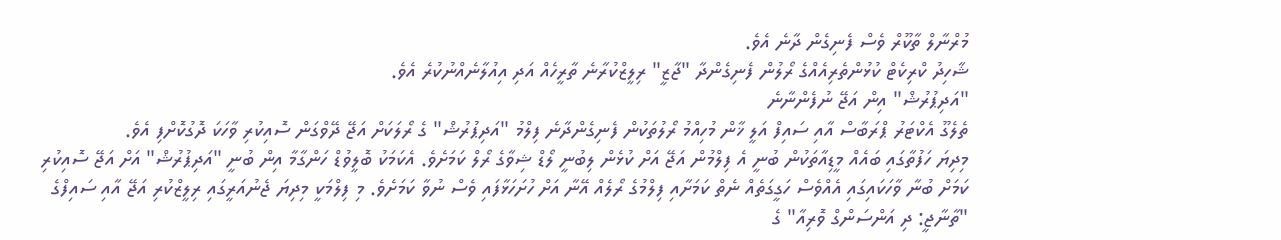މުރްނާލް ތާކޫރް ވެސް ފެނިގެން ދާނެ އެވެ.
ޝާހިދު ކްރިކެޓް ކުޅުންތެރިއެއްގެ ރޯލުން ފެނިގެންދާ "ޖާޒީ" ރިލީޒްކުރާނެ ތާރީހެއް އަދި އިއުލާނެއްނުކުރެ އެވެ.
"އަދިޕުރުޝް" އިން އަޖޭ ނުފެންނާނެ
ތެލެގޫ އެކްޓަރު ޕްރަބާސް އާއި ސައިފް އަލީ ޚާން މުހިއްމު ރޯލުތަކުން ފެނިގެންދާނެ ފިލްމު "އަދިޕުރުޝް" ގެ ރޯލަކަށް އަޖޭ ދޭވްގަން ސޮއިކުރި ވާހަކަ ދޮގުކޮށްފި އެވެ.
މިދިޔަ ހަފުތާގައި ބައެއް މީޑިއާތަކުން ބުނީ އެ ފިލްމުން އަޖޭ އަށް ކުޅެން ލިބުނީ ލޯޑް ޝިވާގެ ރޯލް ކަމަށެވެ. އެކަމަކު ބޮލީވުޑް ހަންގާމާ އިން ބުނީ "އަދިޕުރުޝް" އަށް އަޖޭ ސޮއިކުރި ކަމަށް ބުނާ ވާހަކައިގައި އެއްވެސް ހަގީގަތެއް ނެތް ކަމަށާއި ފިލްމުގެ ރޯލެއް އޭނާ އަށް ހުށަހަޅާފައި ވެސް ނުވާ ކަމަށެވެ. މި ފިލްމަކީ މިދިޔަ ޖެނުއަރީގައި ރިލީޒްކުރި އަޖޭ އާއި ސައިފްގެ "ތާނާޖީ: ދި އަންސަންގް ވޮރިއާ" ގެ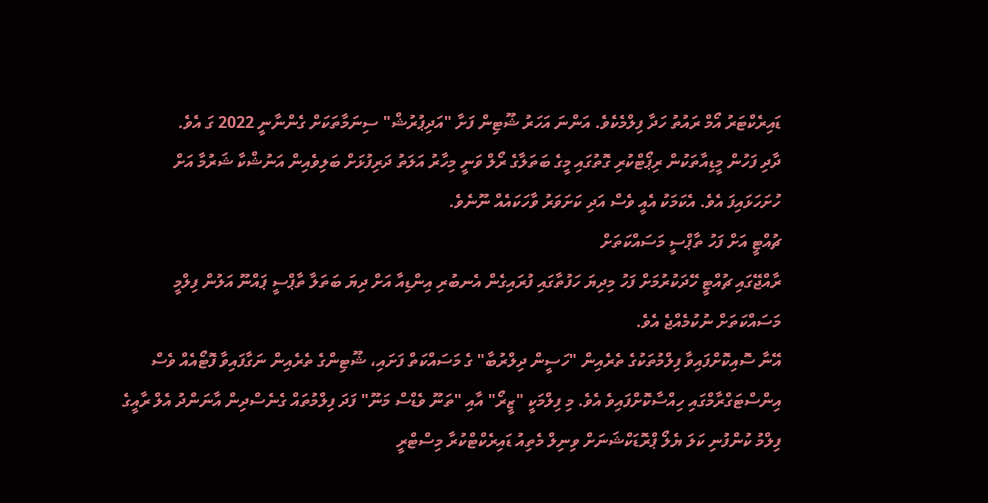ޑައިރެކްޓަރު އޯމް ރައުތު ހަދާ ފިލްމެކެވެ. އަންނަ އަހަރު ޝޫޓިން ފަށާ "އަދިޕުރުޝް" ސިނަމާތަކަށް ގެންނާނީ 2022 ގަ އެވެ.
ދާދި ފަހުން މީޑިއާތަކުން ރިޕޯޓްކުރި ގޮތުގައި މީގެ ބަތަލާގެ ރޯލް ވަނީ މިހާރު އަލަތު ދަރިފުޅަށް ބަލިވެއިން އަނުޝްކާ ޝަރުމާ އަށް ހުށަހަޅައިފަ އެވެ. އެކަމަކު އެއީ ވެސް އަދި ކަށަވަރު ވާހަކައެއް ނޫނެވެ.
ޗުއްޓީ އަށް ފަހު ތާޕްސީ މަސައްކަތަށް
ރާއްޖޭގައި ޗުއްޓީ ހޭދަކުރުމަށް ފަހު މިދިޔަ ހަފުތާގައި ފުރައިގެން އެނބުރި އިންޑިއާ އަށް ދިޔަ ބަތަލާ ތާޕްސީ ޕައްނޫ އަލުން ފިލްމީ މަސައްކަތަށް ނުކުމެއްޖެ އެވެ.
އޭނާ ސޮއިކޮށްފައިވާ ފިލްމުތަކުގެ ތެރެއިން "ހަސީން ދިލްރުބާ" ގެ މަސައްކަތް ފަށައި، ޝޫޓިންގެ ތެރެއިން ނަގާފައިވާ ފޮޓޯއެއް ވެސް އިންސްޓަގްރާމްގައި ހިއްސާކޮށްފައިވެ އެވެ. މި ފިލްމަކީ "ޒީރޯ" އާއި "ތަނޫ ވެޑްސް މަނޫ" ފަދަ ފިލްމުތައް ގެނެސްދިން އާނަންދު އެލް ރާއީގެ ފިލްމު ކުންފުނި ކަލަ ޔެލޯ ޕްރޮޑަކްޝަނަށް ވިނިލް މެތިއު ޑައިރެކްޓްކުރާ މިސްޓްރީ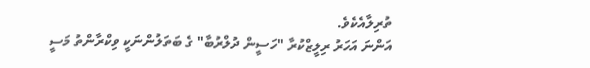ތުރިލާއެކެވެ.
އަންނަ އަހަރު ރިލީޒްކުރާ "ހަސީން ދުލްރުބާ" ގެ ބަތަލުންނަކީ ވިކްރާންތު މަސީ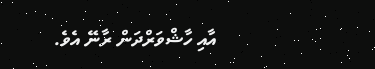އާއި ހާޝްވަރްދަން ރާނޭ އެވެ.